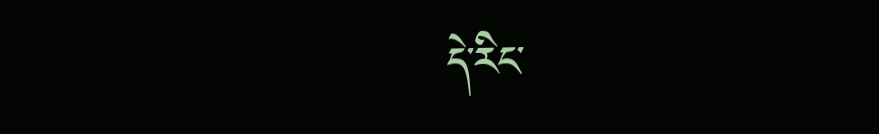དེ་རིང་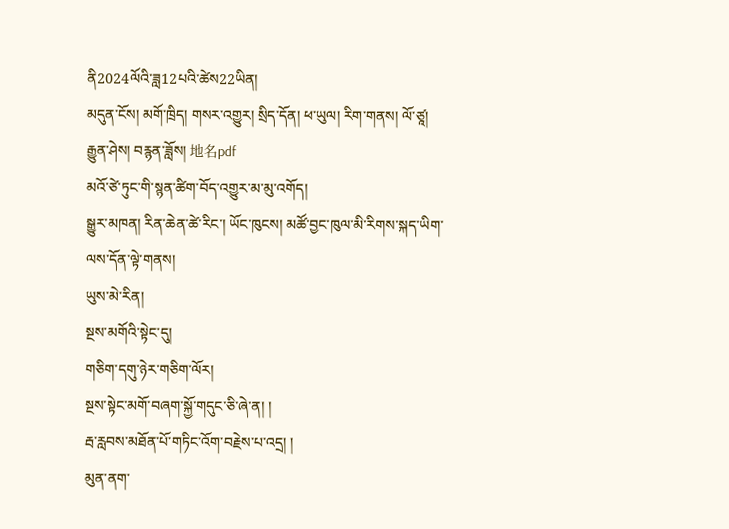ནི2024ལོའི་ཟླ12པའི་ཚེས22ཡིན།
མདུན་ངོས། མགོ་ཁྲིད། གསར་འགྱུར། སྲིད་དོན། ཕ་ཡུལ། རིག་གནས། ལོ་ཙཱ། རྒྱུན་ཤེས། བརྙན་ཟློས། 地名pdf
མའོ་ཙེ་ཏུང་གི་སྙན་ཚིག་བོད་འགྱུར་མ་མུ་འགོད།
སྒྱུར་མཁན། རིན་ཆེན་ཚེ་རིང་། ཡོང་ཁུངས། མཚོ་བྱང་ཁུལ་མི་རིགས་སྐད་ཡིག་ལས་དོན་ལྟེ་གནས།
ཡུས་མེ་རིན།
སྔས་མགོའི་སྟེང་དུ།
གཅིག་དགུ་ཉེར་གཅིག་ལོར།
སྔས་སྟེང་མགོ་བཞག་སྐྱོ་གདུང་ཅི་ཞེ་ན། །
རྦ་རླབས་མཐོན་པོ་གཏིང་འོག་བརྗེས་པ་འདྲ། །
མུན་ནག་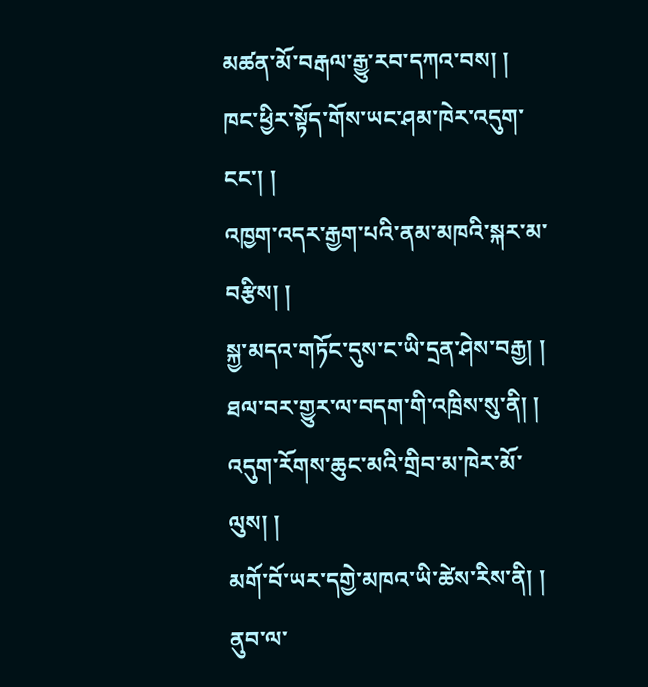མཚན་མོ་བརྒལ་རྒྱུ་རབ་དཀའ་བས། །
ཁང་ཕྱིར་སྟོད་གོས་ཡང་ཤམ་ཁེར་འདུག་ངང་། །
འཁྱག་འདར་རྒྱག་པའི་ནམ་མཁའི་སྐར་མ་བརྩིས། །
སྐྱ་མདའ་གཏོང་དུས་ང་ཡི་དྲན་ཤེས་བརྒྱ། །
ཐལ་བར་གྱུར་ལ་བདག་གི་འཁྲིས་སུ་ནི། །
འདུག་རོགས་ཆུང་མའི་གྲིབ་མ་ཁེར་མོ་ལུས། །
མགོ་བོ་ཡར་དགྱེ་མཁའ་ཡི་ཚེས་རིས་ནི། །
ནུབ་ལ་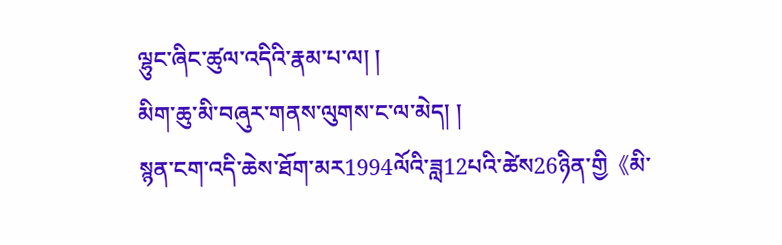ལྷུང་ཞིང་ཚུལ་འདིའི་རྣམ་པ་ལ། །
མིག་ཆུ་མི་བཞུར་གནས་ལུགས་ང་ལ་མེད། །
སྙན་ངག་འདི་ཆེས་ཐོག་མར1994ལོའི་ཟླ12པའི་ཚེས26ཉིན་གྱི《མི་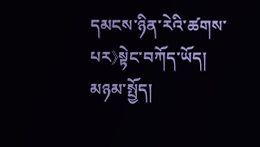དམངས་ཉིན་རེའི་ཚགས་པར》སྟེང་བཀོད་ཡོད།
མཉམ་སྤྱོད།